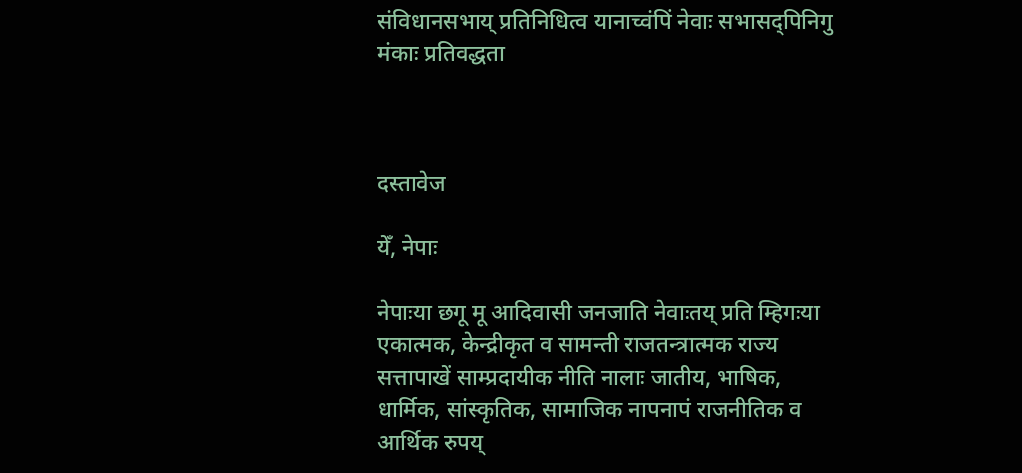संविधानसभाय् प्रतिनिधित्व यानाच्वंपिं नेवाः सभासद्पिनिगु मंकाः प्रतिवद्धता



दस्तावेज

येँ, नेपाः

नेपाःया छगू मू आदिवासी जनजाति नेवाःतय् प्रति म्हिगःया एकात्मक, केन्द्रीकृत व सामन्ती राजतन्त्रात्मक राज्य सत्तापाखें साम्प्रदायीक नीति नालाः जातीय, भाषिक, धार्मिक, सांस्कृतिक, सामाजिक नापनापं राजनीतिक व आर्थिक रुपय्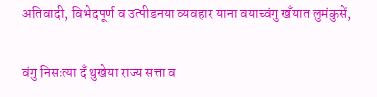अतिवादी, विभेदपूर्ण व उत्पीडनया व्यवहार याना वयाच्वंगु खँयात लुमंकुसें,

वंगु निसःत्या दँ थुखेया राज्य सत्ता व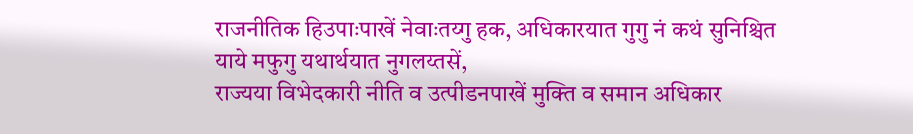राजनीतिक हिउपाःपाखें नेवाःतय्गु हक, अधिकारयात गुगु नं कथं सुनिश्चित याये मफुगु यथार्थयात नुगलय्तसें,
राज्यया विभेदकारी नीति व उत्पीडनपाखें मुक्ति व समान अधिकार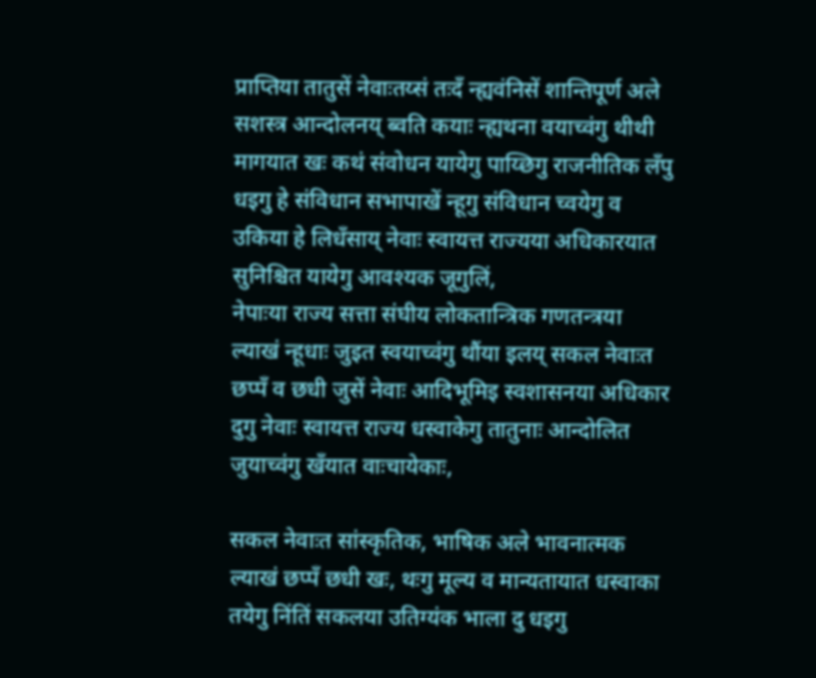प्राप्तिया तातुसें नेवाःतय्सं तःदँ न्ह्यवंनिसें शान्तिपूर्ण अले सशस्त्र आन्दोलनय् ब्वति कयाः न्ह्यथना वयाच्वंगु थीथी मागयात खः कथं संवोधन यायेगु पाय्छिगु राजनीतिक लँपु धइगु हे संविधान सभापाखें न्हूगु संविधान च्वयेगु व उकिया हे लिधँसाय् नेवाः स्वायत्त राज्यया अधिकारयात सुनिश्चित यायेगु आवश्यक जूगुलिं,
नेपाःया राज्य सत्ता संघीय लोकतान्त्रिक गणतन्त्रया ल्याखं न्हूधाः जुइत स्वयाच्वंगु थौंया इलय् सकल नेवाःत छप्पँ व छधी जुसें नेवाः आदिभूमिइ स्वशासनया अधिकार दुगु नेवाः स्वायत्त राज्य धस्वाकेगु तातुनाः आन्दोलित जुयाच्वंगु खँयात वाःचायेकाः,

सकल नेवाःत सांस्कृतिक, भाषिक अले भावनात्मक ल्याखं छप्पँ छधी खः, थःगु मूल्य व मान्यतायात धस्वाका तयेगु निंतिं सकलया उतिग्यंक भाला दु धइगु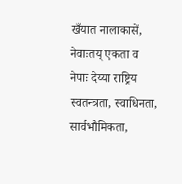खँयात नालाकासें,
नेवाःतय् एकता व नेपाः देय्या राष्ट्रिय स्वतन्त्रता, स्वाधिनता, सार्वभौमिकता,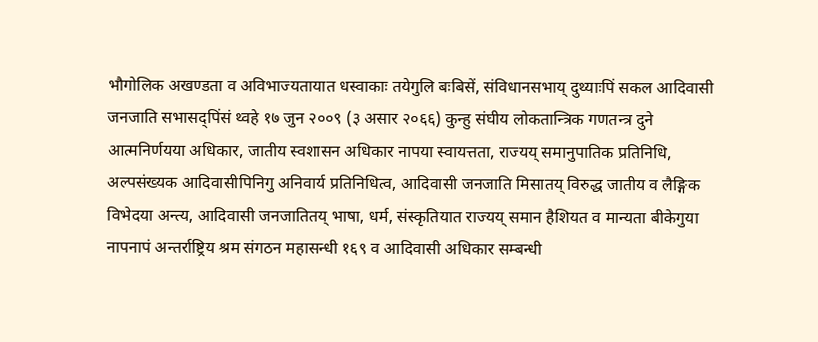भौगोलिक अखण्डता व अविभाज्यतायात धस्वाकाः तयेगुलि बःबिसें, संविधानसभाय् दुथ्याःपिं सकल आदिवासी जनजाति सभासद्पिंसं थ्वहे १७ जुन २००९ (३ असार २०६६) कुन्हु संघीय लोकतान्त्रिक गणतन्त्र दुने आत्मनिर्णयया अधिकार, जातीय स्वशासन अधिकार नापया स्वायत्तता, राज्यय् समानुपातिक प्रतिनिधि, अल्पसंख्यक आदिवासीपिनिगु अनिवार्य प्रतिनिधित्व, आदिवासी जनजाति मिसातय् विरुद्ध जातीय व लैङ्गिक विभेदया अन्त्य, आदिवासी जनजातितय् भाषा, धर्म, संस्कृतियात राज्यय् समान हैशियत व मान्यता बीकेगुया नापनापं अन्तर्राष्ट्रिय श्रम संगठन महासन्धी १६९ व आदिवासी अधिकार सम्बन्धी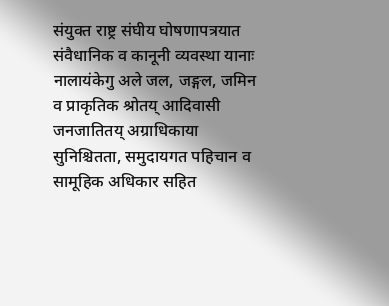संयुक्त राष्ट्र संघीय घोषणापत्रयात संवैधानिक व कानूनी व्यवस्था यानाः नालायंकेगु अले जल, जङ्गल, जमिन व प्राकृतिक श्रोतय् आदिवासी जनजातितय् अग्राधिकाया सुनिश्चितता, समुदायगत पहिचान व सामूहिक अधिकार सहित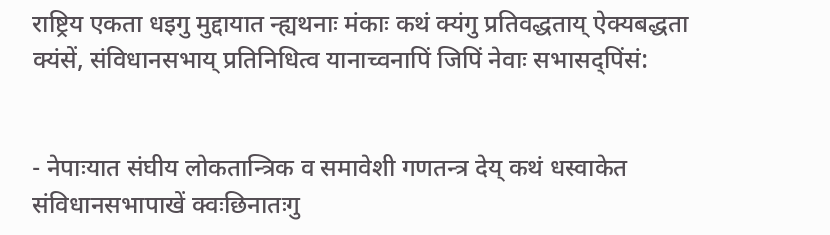राष्ट्रिय एकता धइगु मुद्दायात न्ह्यथनाः मंकाः कथं क्यंगु प्रतिवद्धताय् ऐक्यबद्धता क्यंसें, संविधानसभाय् प्रतिनिधित्व यानाच्वनापिं जिपिं नेवाः सभासद्पिंसं:


- नेपाःयात संघीय लोकतान्त्रिक व समावेशी गणतन्त्र देय् कथं धस्वाकेत संविधानसभापाखें क्वःछिनातःगु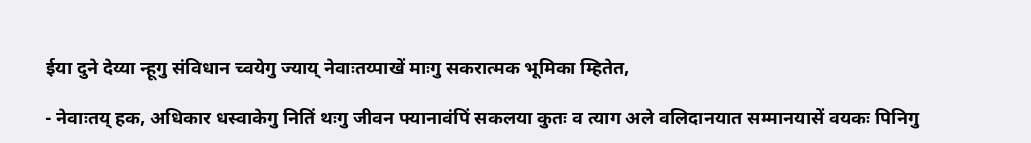ईया दुने देय्या न्हूगु संविधान च्वयेगु ज्याय् नेवाःतय्पाखें माःगु सकरात्मक भूमिका म्हितेत,

- नेवाःतय् हक, अधिकार धस्वाकेगु नितिं थःगु जीवन फ्यानावंपिं सकलया कुतः व त्याग अले वलिदानयात सम्मानयासें वयकः पिनिगु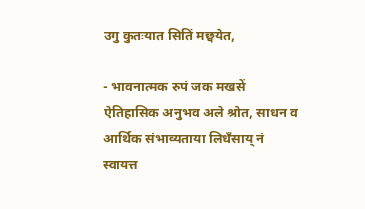उगु कुतःयात सितिं मछ्वयेत,

- भावनात्मक रुपं जक मखसें ऐतिहासिक अनुभव अले श्रोत, साधन व आर्थिक संभाव्यताया लिधँसाय् नं स्वायत्त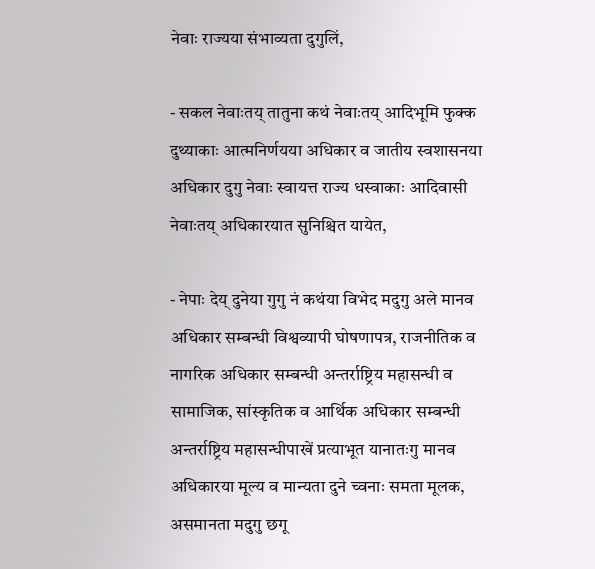नेवाः राज्यया संभाव्यता दुगुलिं,

- सकल नेवाःतय् तातुना कथं नेवाःतय् आदिभूमि फुक्क दुथ्याकाः आत्मनिर्णयया अधिकार व जातीय स्वशासनया अधिकार दुगु नेवाः स्वायत्त राज्य धस्वाकाः आदिवासी नेवाःतय् अधिकारयात सुनिश्चित यायेत,

- नेपाः देय् दुनेया गुगु नं कथंया विभेद मदुगु अले मानव अधिकार सम्बन्धी विश्वव्यापी घोषणापत्र, राजनीतिक व नागरिक अधिकार सम्बन्धी अन्तर्राष्ट्रिय महासन्धी व सामाजिक, सांस्कृतिक व आर्थिक अधिकार सम्बन्धी अन्तर्राष्ट्रिय महासन्धीपाखें प्रत्याभूत यानातःगु मानव अधिकारया मूल्य व मान्यता दुने च्वनाः समता मूलक, असमानता मदुगु छगू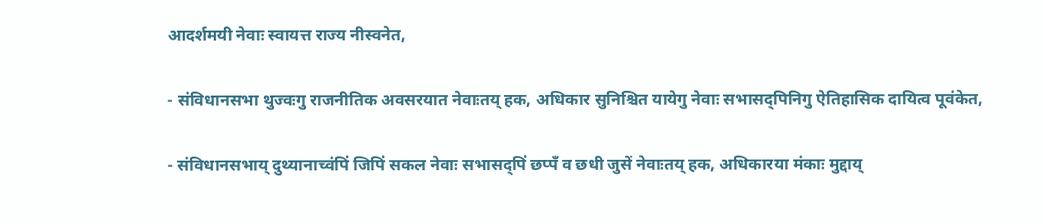आदर्शमयी नेवाः स्वायत्त राज्य नीस्वनेत,

- संविधानसभा थुज्वःगु राजनीतिक अवसरयात नेवाःतय् हक, अधिकार सुनिश्चित यायेगु नेवाः सभासद्पिनिगु ऐतिहासिक दायित्व पूवंकेत,

- संविधानसभाय् दुथ्यानाच्वंपिं जिपिं सकल नेवाः सभासद्पिं छप्पँ व छधी जुसें नेवाःतय् हक, अधिकारया मंकाः मुद्दाय्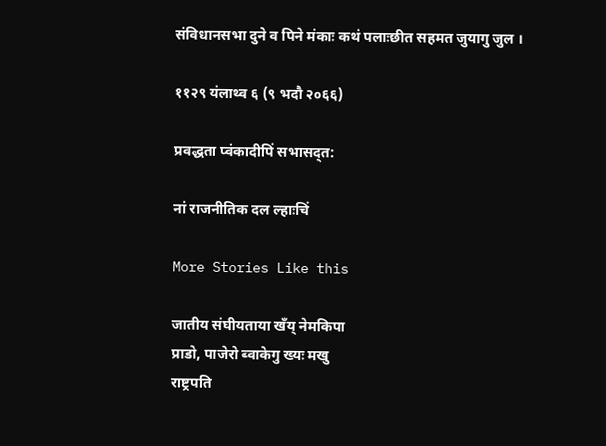संविधानसभा दुने व पिने मंकाः कथं पलाःछीत सहमत जुयागु जुल ।

११२९ यंलाथ्व ६ (९ भदौ २०६६)

प्रवद्धता प्वंकादीपिं सभासद्त:

नां राजनीतिक दल ल्हाःचिं

More Stories Like this

जातीय संघीयताया खँय् नेमकिपा
प्राडो, पाजेरो ब्वाकेगु ख्यः मखु
राष्ट्रपति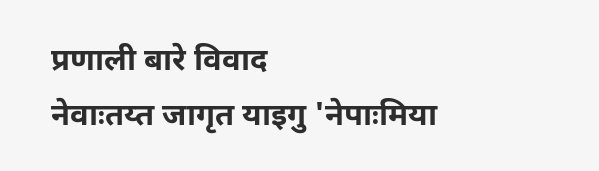प्रणाली बारे विवाद
नेवाःतय्त जागृत याइगु 'नेपाःमिया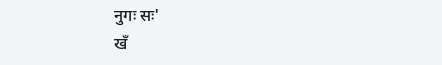नुगः सः'
खँ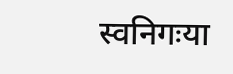स्वनिगःया